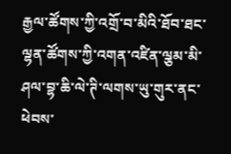རྒྱལ་ཚོགས་ཀྱི་འགྲོ་བ་མིའི་ཐོབ་ཐང་ལྷན་ཚོགས་ཀྱི་འགན་འཛིན་ལྕམ་མི་ཤལ་བྷ་ཆི་ལེ་ཊི་ལགས་ཡུ་གུར་ནང་ཕེབས་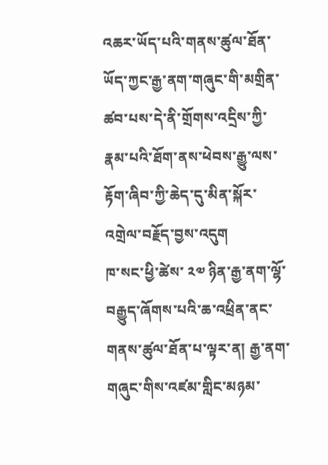འཆར་ཡོད་པའི་གནས་ཚུལ་ཐོན་ཡོད་ཀྱང་རྒྱ་ནག་གཞུང་གི་མགྲིན་ཚབ་པས་དེ་ནི་གྲོགས་འདྲིས་ཀྱི་རྣམ་པའི་ཐོག་ནས་ཕེབས་རྒྱུ་ལས་རྟོག་ཞིབ་ཀྱི་ཆེད་དུ་མིན་སྐོར་འགྲེལ་བརྗོད་བྱས་འདུག
ཁ་སང་ཕྱི་ཚེས་ ༢༧ ཉིན་རྒྱ་ནག་ལྷོ་བརྒྱུད་ཞོགས་པའི་ཆ་འཕྲིན་ནང་གནས་ཚུལ་ཐོན་པ་ལྟར་ན། རྒྱ་ནག་གཞུང་གིས་འཛམ་གླིང་མཉམ་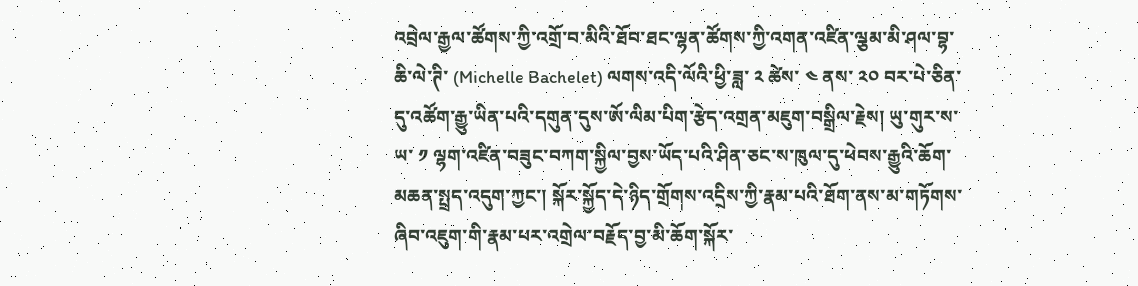འབྲེལ་རྒྱལ་ཚོགས་ཀྱི་འགྲོ་བ་མིའི་ཐོབ་ཐང་ལྷན་ཚོགས་ཀྱི་འགན་འཛིན་ལྕམ་མི་ཤལ་བྷ་ཆི་ལེ་ཊི་ (Michelle Bachelet) ལགས་འདི་ལོའི་ཕྱི་ཟླ་ ༢ ཚེས་ ༤ ནས་ ༢༠ བར་པེ་ཅིན་དུ་འཚོག་རྒྱུ་ཡིན་པའི་དགུན་དུས་ཨོ་ལིམ་པིག་རྩེད་འགྲན་མཇུག་བསྒྲིལ་རྗེས། ཡུ་གུར་ས་ཡ་ ༡ ལྷག་འཛིན་བཟུང་བཀག་སྐྱིལ་བྱས་ཡོད་པའི་ཤིན་ཅང་ས་ཁུལ་དུ་ཕེབས་རྒྱུའི་ཆོག་མཆན་སྤྲད་འདུག་ཀྱང་། སྐོར་སྐྱོད་དེ་ཉིད་གྲོགས་འདྲིས་ཀྱི་རྣམ་པའི་ཐོག་ནས་མ་གཏོགས་ཞིབ་འཇུག་གི་རྣམ་པར་འགྲེལ་བརྗོད་བྱ་མི་ཆོག་སྐོར་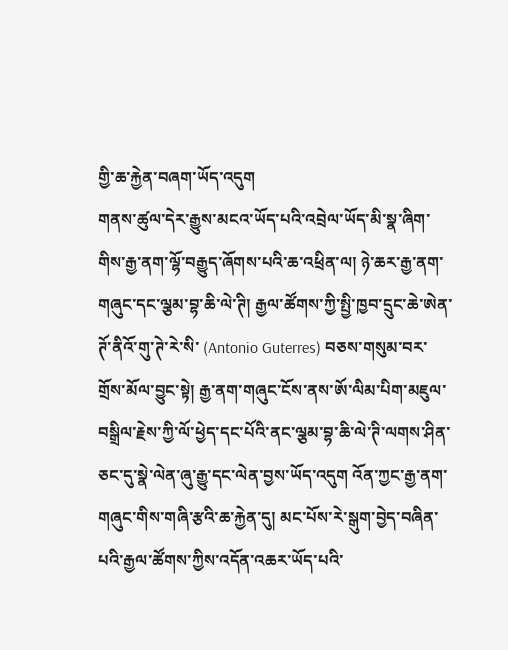གྱི་ཆ་རྐྱེན་བཞག་ཡོད་འདུག
གནས་ཚུལ་དེར་རྒྱུས་མངའ་ཡོད་པའི་འབྲེལ་ཡོད་མི་སྣ་ཞིག་གིས་རྒྱ་ནག་ལྷོ་བརྒྱུད་ཞོགས་པའི་ཆ་འཕྲིན་ལ། ཉེ་ཆར་རྒྱ་ནག་གཞུང་དང་ལྕམ་བྷ་ཆི་ལེ་ཊི། རྒྱལ་ཚོགས་ཀྱི་སྤྱི་ཁྱབ་དྲུང་ཆེ་ཨེན་ཊོ་ནིའོ་གུ་ཊེ་རེ་སི་ (Antonio Guterres) བཅས་གསུམ་བར་གྲོས་མོལ་བྱུང་སྟེ། རྒྱ་ནག་གཞུང་ངོས་ནས་ཨོ་ལིམ་པིག་མཇུལ་བསྒྲིལ་རྗེས་ཀྱི་ལོ་ཕྱེད་དང་པོའི་ནང་ལྕམ་བྷ་ཆི་ལེ་ཊི་ལགས་ཤིན་ཅང་དུ་སྣེ་ལེན་ཞུ་རྒྱུ་དང་ལེན་བྱས་ཡོད་འདུག འོན་ཀྱང་རྒྱ་ནག་གཞུང་གིས་གཞི་རྩའི་ཆ་རྐྱེན་དུ། མང་པོས་རེ་སྒུག་བྱེད་བཞིན་པའི་རྒྱལ་ཚོགས་ཀྱིས་འདོན་འཆར་ཡོད་པའི་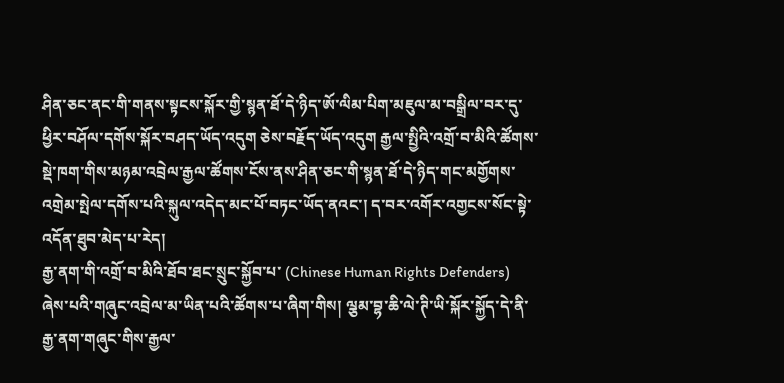ཤིན་ཅང་ནང་གི་གནས་སྟངས་སྐོར་གྱི་སྙན་ཐོ་དེ་ཉིད་ཨོ་ལིམ་པིག་མཇུལ་མ་བསྒྲིལ་བར་དུ་ཕྱིར་བཤོལ་དགོས་སྐོར་བཤད་ཡོད་འདུག ཅེས་བརྗོད་ཡོད་འདུག རྒྱལ་སྤྱིའི་འགྲོ་བ་མིའི་ཚོགས་སྡེ་ཁག་གིས་མཉམ་འབྲེལ་རྒྱལ་ཚོགས་ངོས་ནས་ཤིན་ཅང་གི་སྙན་ཐོ་དེ་ཉིད་གང་མགྱོགས་འགྲེམ་སྤེལ་དགོས་པའི་སྐུལ་འདེད་མང་པོ་བཏང་ཡོད་ནའང་། ད་བར་འགོར་འགྱངས་སོང་སྟེ་འདོན་ཐུབ་མེད་པ་རེད།
རྒྱ་ནག་གི་འགྲོ་བ་མིའི་ཐོབ་ཐང་སྲུང་སྐྱོབ་པ་ (Chinese Human Rights Defenders) ཞེས་པའི་གཞུང་འབྲེལ་མ་ཡིན་པའི་ཚོགས་པ་ཞིག་གིས། ལྕམ་བྷ་ཆི་ལེ་ཊི་ཡི་སྐོར་སྐྱོད་དེ་ནི་རྒྱ་ནག་གཞུང་གིས་རྒྱལ་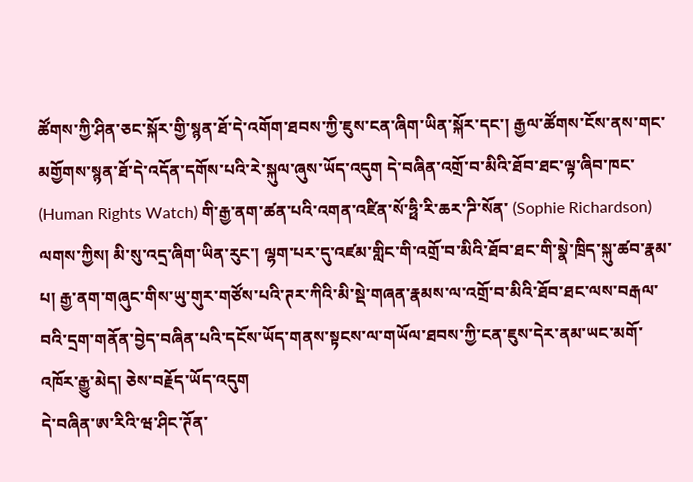ཚོགས་ཀྱི་ཤིན་ཅང་སྐོར་གྱི་སྙན་ཐོ་དེ་འགོག་ཐབས་ཀྱི་ཇུས་ངན་ཞིག་ཡིན་སྐོར་དང་། རྒྱལ་ཚོགས་ངོས་ནས་གང་མགྱོགས་སྙན་ཐོ་དེ་འདོན་དགོས་པའི་རེ་སྐུལ་ཞུས་ཡོད་འདུག དེ་བཞིན་འགྲོ་བ་མིའི་ཐོབ་ཐང་ལྟ་ཞིབ་ཁང་ (Human Rights Watch) གི་རྒྱ་ནག་ཚན་པའི་འགན་འཛིན་སོ་ཧྥི་རི་ཆར་ཌི་སོན་ (Sophie Richardson) ལགས་ཀྱིས། མི་སུ་འདྲ་ཞིག་ཡིན་རུང་། ལྷག་པར་དུ་འཛམ་གླིང་གི་འགྲོ་བ་མིའི་ཐོབ་ཐང་གི་སྣེ་ཁྲིད་སྐུ་ཚབ་རྣམ་པ། རྒྱ་ནག་གཞུང་གིས་ཡུ་གུར་གཙོས་པའི་ཊར་ཀིའི་མི་སྡེ་གཞན་རྣམས་ལ་འགྲོ་བ་མིའི་ཐོབ་ཐང་ལས་བརྒལ་བའི་དྲག་གནོན་བྱེད་བཞིན་པའི་དངོས་ཡོད་གནས་སྟངས་ལ་གཡོལ་ཐབས་ཀྱི་ངན་ཇུས་དེར་ནམ་ཡང་མགོ་འཁོར་རྒྱུ་མེད། ཅེས་བརྗོད་ཡོད་འདུག
དེ་བཞིན་ཨ་རིའི་ཝ་ཤིང་ཊོན་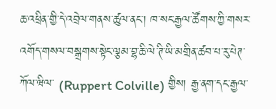ཆ་འཕྲིན་གྱི་དེ་འབྲེལ་གནས་ཚུལ་ནང་། ཁ་སང་རྒྱལ་ཚོགས་ཀྱི་གསར་འགོད་གསལ་བསྒྲགས་སྟེང་ལྕམ་བྷ་ཆི་ལེ་ཊི་ཡི་མགྲིན་ཚབ་པ་རུ་པེཊ་ཀོལ་ཝིལ་ (Ruppert Colville) གྱིས། རྒྱ་ནག་དང་རྒྱལ་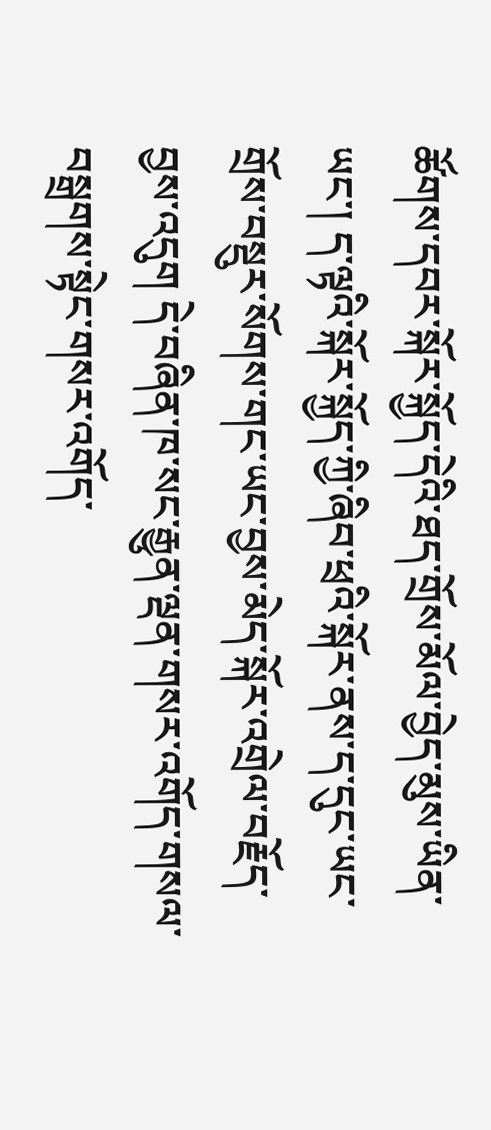ཚོགས་དབར་སྐོར་སྐྱོད་དེའི་ཐད་གྲོས་མོལ་བྱེད་མུས་ཡིན་ཡང་། ད་ལྟའི་སྐོར་སྐྱོད་ཀྱི་ཞིབ་ཕྲའི་སྐོར་ནས་ད་དུང་ཡང་གྲོས་བསྡུར་སོགས་གང་ཡང་བྱས་མེད་སྐོར་འགྲེལ་བརྗོད་བྱས་འདུག དེ་བཞིན་ཁ་སང་རྒྱུན་ལྡན་གསར་འགོད་གསལ་བསྒྲགས་སྟེང་གསར་འགོད་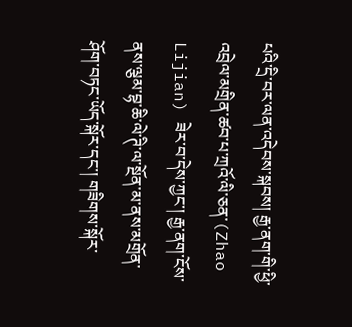པའི་དྲི་བར་ལན་འདེབས་སྐབས། རྒྱ་ནག་གི་ཕྱི་འབྲེལ་མགྲིན་ཚབ་པ་ཀྲའོ་ལི་ཅན་(Zhao Lijian) ཟེར་བ་དེས་ཀྱང་། རྒྱ་ནག་ངོས་ནས་ལྕམ་བྷ་ཆི་ལེ་ཊི་ལ་སྔོན་མ་ནས་མགྲོན་ཤོག་བཏང་ཡོད་སྐོར་དང་། གཟིགས་སྐོར་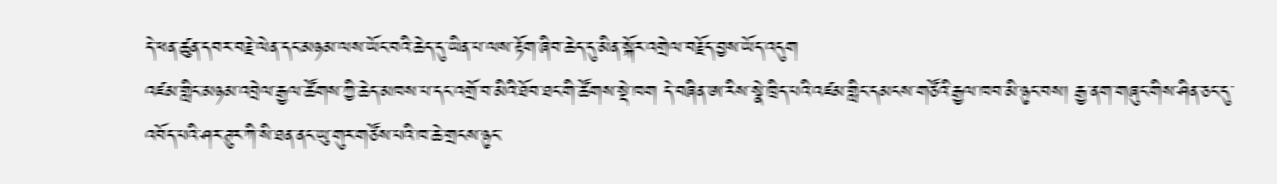དེ་ཕན་ཚུན་དབར་བརྗེ་ལེན་དང་མཉམ་ལས་ཡོང་བའི་ཆེད་དུ་ཡིན་པ་ལས་རྟོག་ཞིབ་ཆེད་དུ་མིན་སྐོར་འགྲེལ་བརྗོད་བྱས་ཡོད་འདུག
འཛམ་གླིང་མཉམ་འབྲེལ་རྒྱལ་ཚོགས་ཀྱི་ཆེད་མཁས་པ་དང་འགྲོ་བ་མིའི་ཐོབ་ཐང་གི་ཚོགས་སྡེ་ཁག དེ་བཞིན་ཨ་རིས་སྣེ་ཁྲིད་པའི་འཛམ་གླིང་དམངས་གཙོའི་རྒྱལ་ཁབ་མི་ཉུང་བས། རྒྱ་ནག་གཞུང་གིས་ཤིན་ཅང་དུ་འབོད་པའི་ཤར་ཊུར་ཀི་སི་ཐན་ནང་ཡུ་གུར་གཙོས་པའི་ཁ་ཆེ་གྲངས་ཉུང་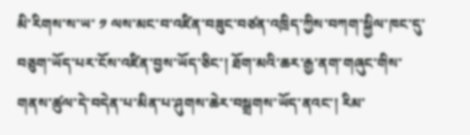མི་རིགས་ས་ཡ་ ༡ ལས་མང་བ་འཛིན་བཟུང་བཙན་འཁྲིད་ཀྱིས་བཀག་སྐྱིལ་ཁང་དུ་བཅུག་ཡོད་པར་ངོས་འཛིན་བྱས་ཡོད་ཅིང་། ཐོག་མའི་ཆར་རྒྱ་ནག་གཞུང་གིས་གནས་ཚུལ་དེ་བདེན་པ་མིན་པ་ཤུགས་ཆེར་བསྒྲགས་ཡོད་ནའང་། རིམ་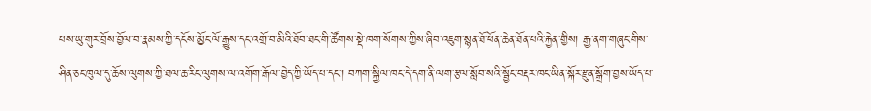པས་ཡུ་གུར་བྲོས་བྱོལ་བ་རྣམས་ཀྱི་དངོས་མྱོང་ལོ་རྒྱུས་དང་འགྲོ་བ་མིའི་ཐོབ་ཐང་གི་ཚོགས་སྡེ་ཁག་སོགས་ཀྱིས་ཞིབ་འཇུག་སྙན་ཐོ་ཕོན་ཆེན་ཐོན་པའི་རྐྱེན་གྱིས། རྒྱ་ནག་གཞུང་གིས་ཤིན་ཅང་ཁུལ་དུ་ཆོས་ལུགས་ཀྱི་ཐལ་ཆ་རིང་ལུགས་ལ་འགོག་རྒོལ་བྱེད་ཀྱི་ཡོད་པ་དང་། བཀག་སྐྱིལ་ཁང་དེ་དག་ནི་ལག་རྩལ་སློབ་སའི་སྦྱོང་བརྡར་ཁང་ཡིན་སྐོར་རྫུན་སྒྲོག་བྱས་ཡོད་པ་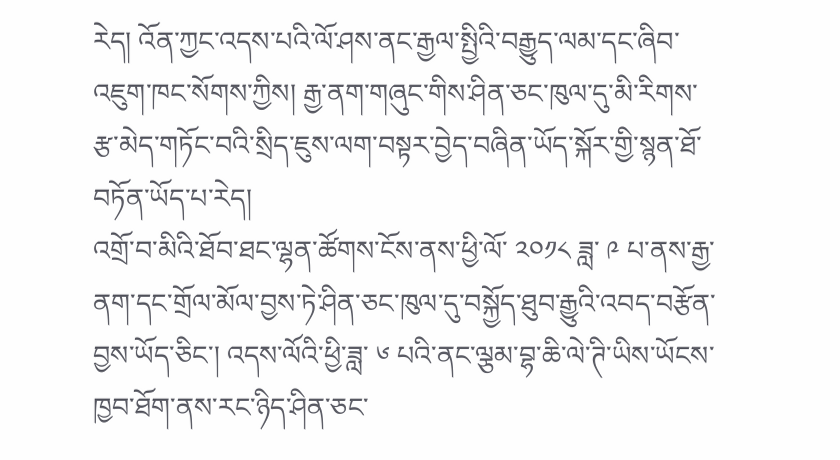རེད། འོན་ཀྱང་འདས་པའི་ལོ་ཤས་ནང་རྒྱལ་སྤྱིའི་བརྒྱུད་ལམ་དང་ཞིབ་འཇུག་ཁང་སོགས་ཀྱིས། རྒྱ་ནག་གཞུང་གིས་ཤིན་ཅང་ཁུལ་དུ་མི་རིགས་རྩ་མེད་གཏོང་བའི་སྲིད་ཇུས་ལག་བསྟར་བྱེད་བཞིན་ཡོད་སྐོར་གྱི་སྙན་ཐོ་བཏོན་ཡོད་པ་རེད།
འགྲོ་བ་མིའི་ཐོབ་ཐང་ལྷན་ཚོགས་ངོས་ནས་ཕྱི་ལོ་ ༢༠༡༨ ཟླ་ ༩ པ་ནས་རྒྱ་ནག་དང་གྲོལ་མོལ་བྱས་ཏེ་ཤིན་ཅང་ཁུལ་དུ་བསྐྱོད་ཐུབ་རྒྱུའི་འབད་བརྩོན་བྱས་ཡོད་ཅིང་། འདས་ལོའི་ཕྱི་ཟླ་ ༦ པའི་ནང་ལྕམ་བྷ་ཆི་ལེ་ཊི་ཡིས་ཡོངས་ཁྱབ་ཐོག་ནས་རང་ཉིད་ཤིན་ཅང་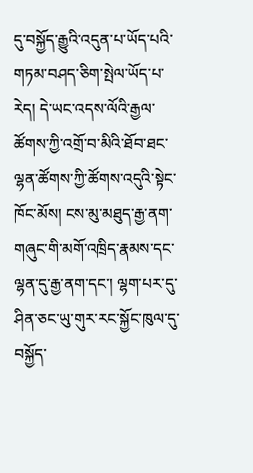དུ་བསྐྱོད་རྒྱུའི་འདུན་པ་ཡོད་པའི་གཏམ་བཤད་ཅིག་སྤེལ་ཡོད་པ་རེད། དེ་ཡང་འདས་ལོའི་རྒྱལ་ཚོགས་ཀྱི་འགྲོ་བ་མིའི་ཐོབ་ཐང་ལྷན་ཚོགས་ཀྱི་ཚོགས་འདུའི་སྟེང་ཁོང་མོས། ངས་མུ་མཐུད་རྒྱ་ནག་གཞུང་གི་མགོ་འཁྲིད་རྣམས་དང་ལྷན་དུ་རྒྱ་ནག་དང་། ལྷག་པར་དུ་ཤིན་ཅང་ཡུ་གུར་རང་སྐྱོང་ཁུལ་དུ་བསྐྱོད་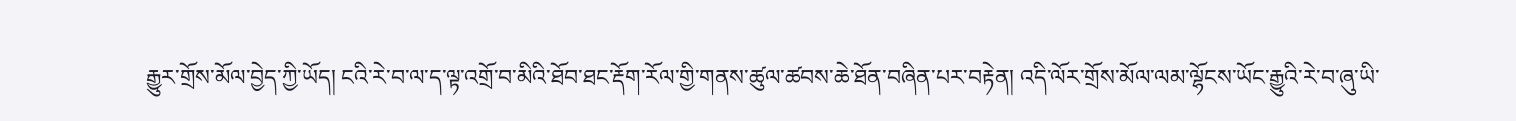རྒྱུར་གྲོས་མོལ་བྱེད་ཀྱི་ཡོད། ངའི་རེ་བ་ལ་ད་ལྟ་འགྲོ་བ་མིའི་ཐོབ་ཐང་རྡོག་རོལ་གྱི་གནས་ཚུལ་ཚབས་ཆེ་ཐོན་བཞིན་པར་བརྟེན། འདི་ལོར་གྲོས་མོལ་ལམ་ལྷོངས་ཡོང་རྒྱུའི་རེ་བ་ཞུ་ཡི་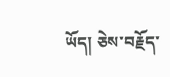ཡོད། ཅེས་བརྗོད་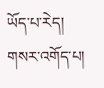ཡོད་པ་རེད།
གསར་འགོད་པ།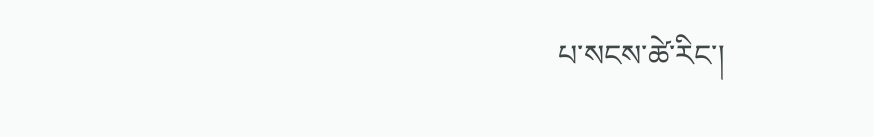པ་སངས་ཚེ་རིང་།